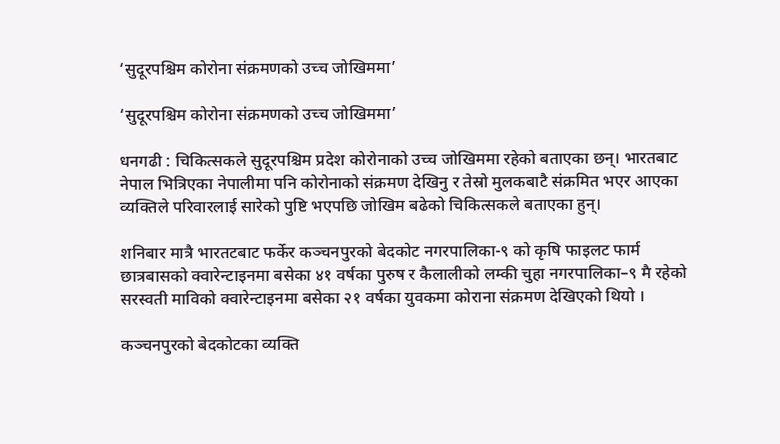‘सुदूरपश्चिम कोरोना संक्रमणको उच्च जोखिममा’

‘सुदूरपश्चिम कोरोना संक्रमणको उच्च जोखिममा’

धनगढी : चिकित्सकले सुदूरपश्चिम प्रदेश कोरोनाको उच्च जोखिममा रहेको बताएका छन्। भारतबाट नेपाल भित्रिएका नेपालीमा पनि कोरोनाको संक्रमण देखिनु र तेस्रो मुलकबाटै संक्रमित भएर आएका व्यक्तिले परिवारलाई सारेको पुष्टि भएपछि जोखिम बढेको चिकित्सकले बताएका हुन्।

शनिबार मात्रै भारतटबाट फर्केर कञ्चनपुरको बेदकोट नगरपालिका-९ को कृषि फाइलट फार्म छात्रबासको क्वारेन्टाइनमा बसेका ४१ वर्षका पुरुष र कैलालीको लम्की चुहा नगरपालिका–९ मै रहेको सरस्वती माविको क्वारेन्टाइनमा बसेका २१ वर्षका युवकमा कोराना संक्रमण देखिएको थियो ।

कञ्चनपुरको बेदकोटका व्यक्ति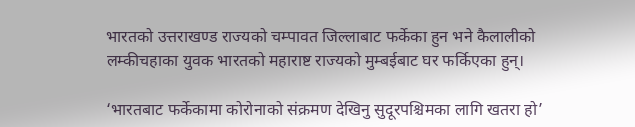भारतको उत्तराखण्ड राज्यको चम्पावत जिल्लाबाट फर्केका हुन भने कैलालीको लम्कीचहाका युवक भारतको महाराष्ट राज्यको मुम्बईबाट घर फर्किएका हुन्।

‘भारतबाट फर्केकामा कोरोनाको संक्रमण देखिनु सुदूरपश्चिमका लागि खतरा हो’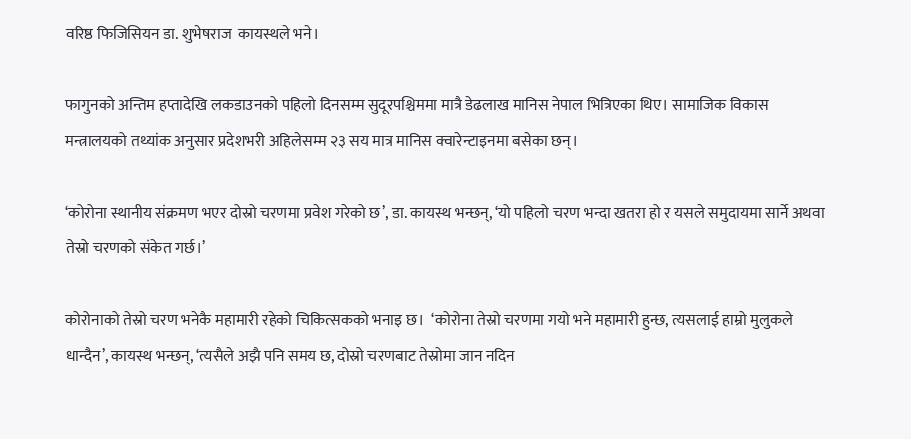वरिष्ठ फिजिसियन डा. शुभेषराज  कायस्थले भने।

फागुनको अन्तिम हप्तादेखि लकडाउनको पहिलो दिनसम्म सुदूरपश्चिममा मात्रै डेढलाख मानिस नेपाल भित्रिएका थिए। सामाजिक विकास मन्त्रालयको तथ्यांक अनुसार प्रदेशभरी अहिलेसम्म २३ सय मात्र मानिस क्वारेन्टाइनमा बसेका छन्।

‘कोरोना स्थानीय संक्रमण भएर दोस्रो चरणमा प्रवेश गरेको छ’, डा. कायस्थ भन्छन्, ‘यो पहिलो चरण भन्दा खतरा हो र यसले समुदायमा सार्ने अथवा तेस्रो चरणको संकेत गर्छ।’

कोरोनाको तेस्रो चरण भनेकै महामारी रहेको चिकित्सकको भनाइ छ।  ‘कोरोना तेस्रो चरणमा गयो भने महामारी हुन्छ, त्यसलाई हाम्रो मुलुकले धान्दैन’, कायस्थ भन्छन्, ‘त्यसैले अझै पनि समय छ, दोस्रो चरणबाट तेस्रोमा जान नदिन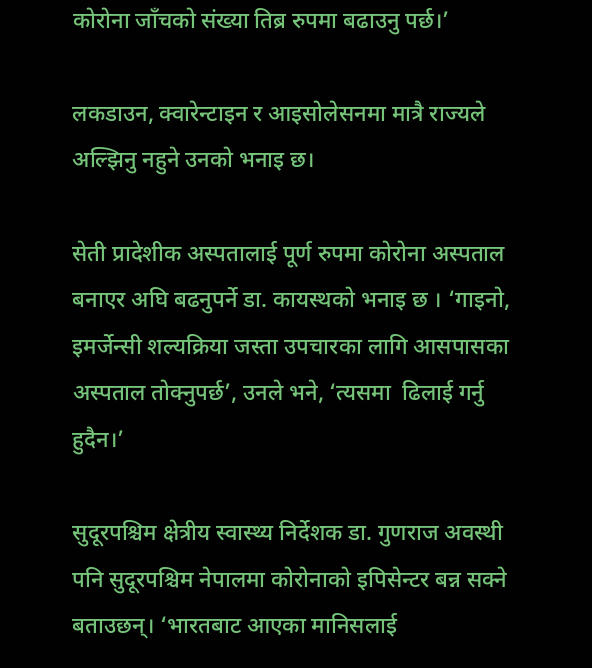कोरोना जाँचको संख्या तिब्र रुपमा बढाउनु पर्छ।’

लकडाउन, क्वारेन्टाइन र आइसोलेसनमा मात्रै राज्यले अल्झिनु नहुने उनको भनाइ छ।

सेती प्रादेशीक अस्पतालाई पूर्ण रुपमा कोरोना अस्पताल बनाएर अघि बढनुपर्ने डा. कायस्थको भनाइ छ । ‘गाइनो, इमर्जेन्सी शल्यक्रिया जस्ता उपचारका लागि आसपासका अस्पताल तोक्नुपर्छ’, उनले भने, ‘त्यसमा  ढिलाई गर्नु हुदैन।’

सुदूरपश्चिम क्षेत्रीय स्वास्थ्य निर्देशक डा. गुणराज अवस्थी पनि सुदूरपश्चिम नेपालमा कोरोनाको इपिसेन्टर बन्न सक्ने बताउछन्। ‘भारतबाट आएका मानिसलाई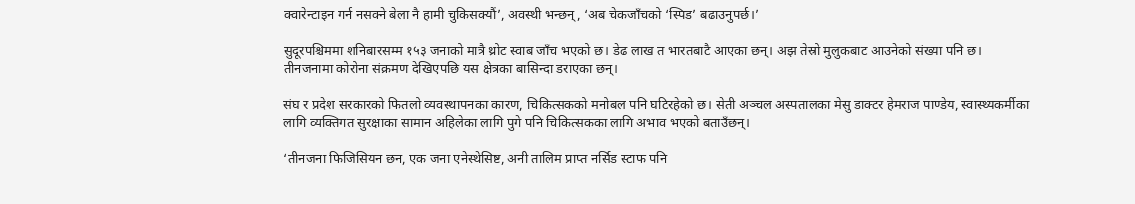क्वारेन्टाइन गर्न नसक्ने बेला नै हामी चुकिसक्यौं’, अवस्थी भन्छन्, ‘अब चेकजाँचको ‘स्पिड’ बढाउनुपर्छ।’

सुदूरपश्चिममा शनिबारसम्म १५३ जनाको मात्रै थ्रोट स्वाब जाँच भएको छ। डेढ लाख त भारतबाटै आएका छन्। अझ तेस्रो मुलुकबाट आउनेको संख्या पनि छ।
तीनजनामा कोरोना संक्रमण देखिएपछि यस क्षेत्रका बासिन्दा डराएका छन्।

संघ र प्रदेश सरकारको फितलो व्यवस्थापनका कारण, चिकित्सकको मनोबल पनि घटिरहेको छ। सेती अञ्चल अस्पतालका मेसु डाक्टर हेमराज पाण्डेय, स्वास्थ्यकर्मीका लागि व्यक्तिगत सुरक्षाका सामान अहिलेका लागि पुगे पनि चिकित्सकका लागि अभाव भएको बताउँछन्।

‘तीनजना फिजिसियन छन, एक जना एनेस्थेसिष्ट, अनी तालिम प्राप्त नर्सिड स्टाफ पनि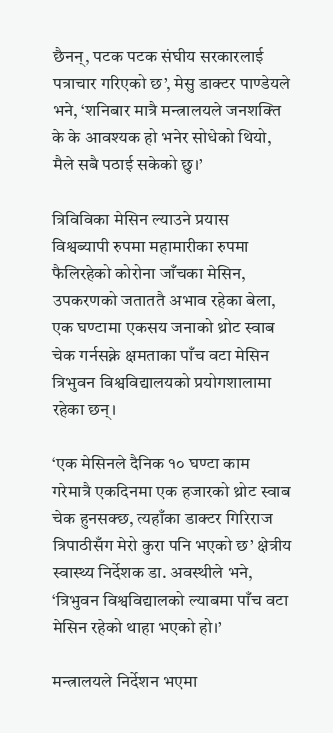छैनन्, पटक पटक संघीय सरकारलाई पत्राचार गरिएको छ’, मेसु डाक्टर पाण्डेयले भने, ‘शनिबार मात्रै मन्त्रालयले जनशक्ति के के आवश्यक हो भनेर सोधेको थियो, मैले सबै पठाई सकेको छु।’

त्रिविविका मेसिन ल्याउने प्रयास
विश्वब्यापी रुपमा महामारीका रुपमा फैलिरहेको कोरोना जाँचका मेसिन, उपकरणको जताततै अभाव रहेका बेला, एक घण्टामा एकसय जनाको थ्रोट स्वाब चेक गर्नसक्ने क्षमताका पाँच वटा मेसिन त्रिभुवन विश्वविद्यालयको प्रयोगशालामा रहेका छन्।

‘एक मेसिनले दैनिक १० घण्टा काम गरेमात्रै एकदिनमा एक हजारको थ्रोट स्वाब चेक हुनसक्छ, त्यहाँका डाक्टर गिरिराज त्रिपाठीसँग मेरो कुरा पनि भएको छ’ क्षेत्रीय स्वास्थ्य निर्देशक डा. अवस्थीले भने, ‘त्रिभुवन विश्वविद्यालको ल्याबमा पाँच वटा मेसिन रहेको थाहा भएको हो।’

मन्त्रालयले निर्देशन भएमा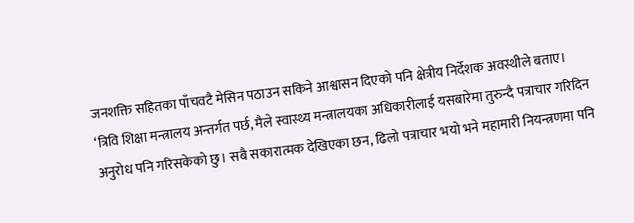जनशक्ति सहितका पाँचवटै मेसिन पठाउन सकिने आश्वासन दिएको पनि क्षेत्रीय निर्देशक अवस्थीले बताए। ‘त्रिवि शिक्षा मन्त्रालय अन्तर्गत पर्छ, मैले स्वास्थ्य मन्त्रालयका अधिकारीलाई यसबारेमा तुरुन्दै पत्राचार गरिदिन अनुरोध पनि गरिसकेको छु। सबै सकारात्मक देखिएका छन, ढिलो पत्राचार भयो भने महामारी नियन्त्रणमा पनि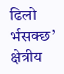ढिलो र्भसक्छ’ क्षेत्रीय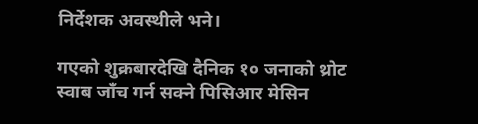निर्देशक अवस्थीले भने।

गएको शुक्रबारदेखि दैनिक १० जनाको थ्रोट स्वाब जाँच गर्न सक्ने पिसिआर मेसिन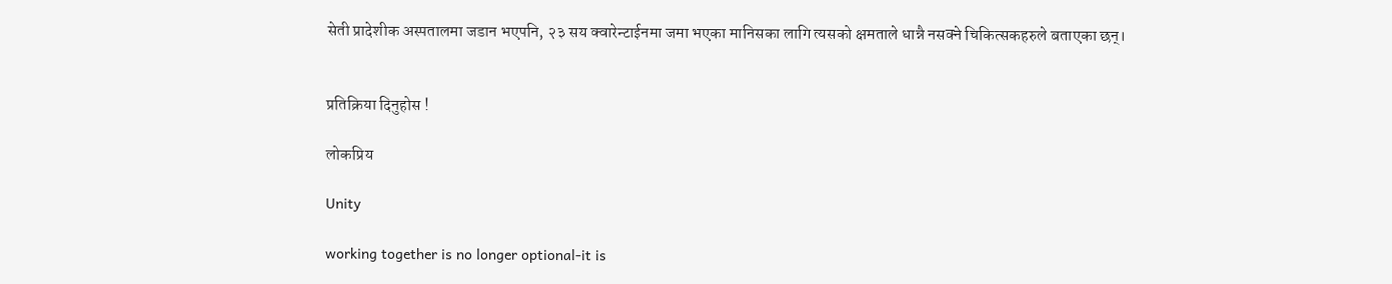सेती प्रादेशीक अस्पतालमा जडान भएपनि, २३ सय क्वारेन्टाईनमा जमा भएका मानिसका लागि त्यसको क्षमताले धान्नै नसक्ने चिकित्सकहरुले बताएका छन्।


प्रतिक्रिया दिनुहोस !

लोकप्रिय

Unity

working together is no longer optional-it is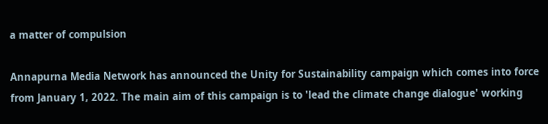a matter of compulsion

Annapurna Media Network has announced the Unity for Sustainability campaign which comes into force from January 1, 2022. The main aim of this campaign is to 'lead the climate change dialogue' working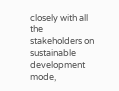closely with all the stakeholders on sustainable development mode,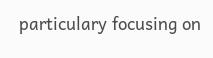particulary focusing on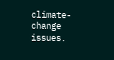climate-change issues.